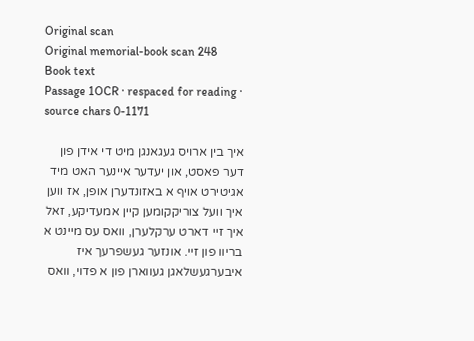Original scan
Original memorial-book scan 248
Book text
Passage 1OCR · respaced for reading · source chars 0-1171

איך בין ארויס געגאנגן מיט די אידן פון דער פאסט, און יעדער איינער האט מיד אגיטירט אויף א באזונדערן אופן, אז ווען איך וועל צוריקקומען קיין אמעדיקע, זאל איך זיי דארט ערקלערן, וואס עס מיינט א בריוו פון זיי. אונזער געשפרעך איז איבערגעשלאגן געווארן פון א פדוי, וואס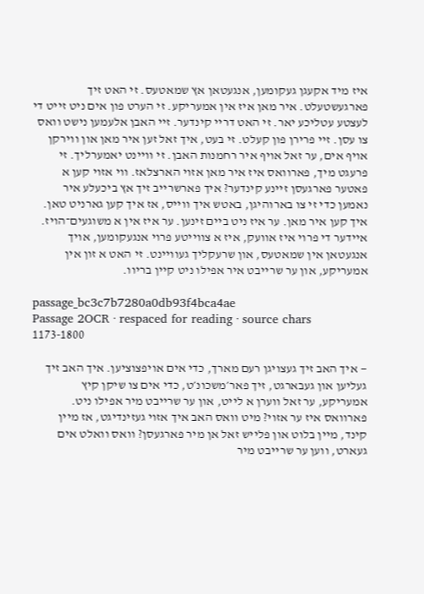איז מיד אקעגן געקומען, אנגעטאן אץ שמאטעס. זי האט זיך פארגעשטעלט. איר מאן איז אין אמעריקע. זי הערט פון אים ניט זייט די לעצטע עטליכע יאר. זי האט דריי קינדער. זיי האבן אלעמען נישט וואס צו עסן. זיי פרירן פון קעלט. זי בעט, איך זאל זען איר מאן און ווירקן אויף אים, ער זאל אויף איר רחמנות האבן. זי וויינט יאמערליך. זי פרעגט מיך, פארוואס איז איר מאן אזוי הארצלאז. ווי אזוי קען א פאטער פארגעסן זיינע קינדער? איך פארשרייב זיך אץ ביכעלע איר נאמען כדי זי צו בארוהיגן, באטש איך ווייס, אז איך קען גארניט טאן. איך קען איר מאן. ער איז ניט ביים זינען. ער איז אין א משוגעים־הויז. איידער די פרוי איז אוועק, איז א צווייטע פרוי אנגעקומען, אויך אנגעטאן אין שמאטעס, און שרעקליך געוויינט. זי האט א זון אין אמעריקע, און ער שרייבט איר אפילו ניט קיין בריוו.

passage_bc3c7b7280a0db93f4bca4ae
Passage 2OCR · respaced for reading · source chars 1173-1800

— איך האב זיך געצויגן רעם מארך, כדי אים אויפצוציען. איך האב זיך געליען און געבארגט, זיך פאר׳משכונ׳ט, כדי אים צו שיקן קיץ אמעריקע, ער זאל ווערן א לייט, און ער שרייבט מיר אפילו ניט. פארוואס איז ער אזוי? מיט וואס האב איך אזוי געזינדיגט, אז מיין קינד, מיין בלוט און פלייש זאל אן מיר פארגעסן? וואס וואלט אים געארט, ווען ער שרייבט מיר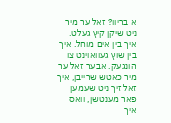א בריוו? זאל ער מיר ניט שיקן קיץ געלט. איך בין אים מוחל. איך בין שוץ געוואוינט צו הונגעק. אבער זאל ער מיר כאטש שרייבן, איך זאל זיך ניט שעמען פאר מענטשן, וואס איך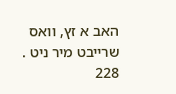האב א זץ, וואס שרייבט מיר ניט . 228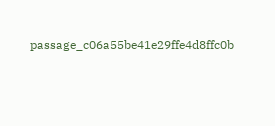passage_c06a55be41e29ffe4d8ffc0b